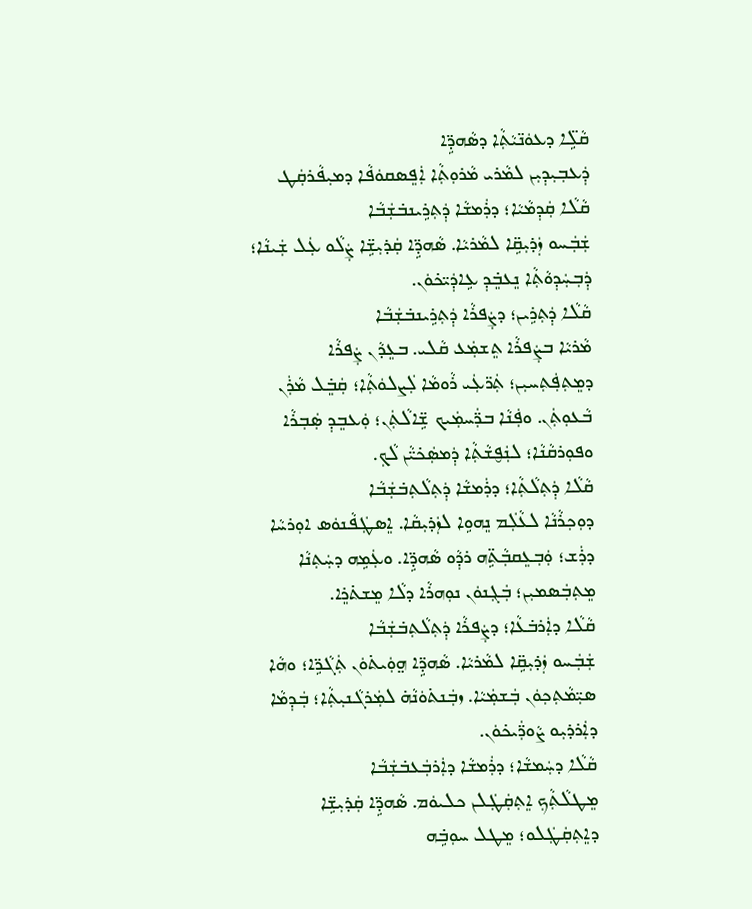ܩܵܠܹ̈ܐ ܕܥܘܿܢ̈ܝܵܬܼܵܐ ܕܣܵܗܕܹ̈ܐ
ܕܲܥܒܼܝܼܕܼܝܼܢ ܠܡܵܪܝ ܡܵܪܘܼܬܼܵܐ ܐܲܦܸܣܩܘܿܦܵܐ ܕܡܝܼܦܵܪܩܲܛ
ܩܵܠܵܐ ܩܲܕܼܡܵܝܵܐ؛ ܕܪܲܡܫܵܐ ܕܲܬܼܪܹܝܢܒ̇ܫܲܒܵܐ
ܫܲܒܲܚܘ ܙܲܕ̇ܝܼܩܹ̈ܐ ܠܡܵܪܝܵܐ. ܣܵܗܕܹ̈ܐ ܩܲܕ̇ܝܼܫܹ̈ܐ ܨܲܠܵܘ ܥܲܠ ܫܲܝܢܵܐ؛ ܕܲܒܼܚܲܕܼܘܵܬܼܵܐ ܢܸܥܒܸ̇ܕܼ ܥܹܐܕܲܝ̈ܟ̇ܘܿܢ.
ܩܵܠܵܐ ܕܲܬܼܪܹܝܢ؛ ܕܨܲܦܪܵܐ ܕܲܬܼܪܹܝܢܒ̇ܫܲܒܵܐ
ܡܵܪܝܵܐ ܒܨܲܦܪܵܐ ܬܸܫܡܲܥ ܩܵܠܝ. ܒܥܸܕܵܢ ܨܲܦܪܵܐ ܕܡܸܬܼܦܲܬܼܚܝܼܢ؛ ܬܲܪ̈ܥܲܝ ܪܵܘܡܵܐ ܠܲܨܠܘܿܬܼܵܐ؛ ܩܲܒܸ̇ܠ ܡܵܪܲܢ ܒܵܥܘܼܬܲܢ. ܘܦܲܢܵܐ ܒܪ̈ܲܚܡܲܝܟ ܫܹ̈ܐܠܵܬܲܢ؛ ܘܲܥܒܸܕܼ ܣܲܒܼܪܵܐ ܘܦܘܼܪܩܵܢܵܐ؛ ܠܢܲܦ̮ܫܵܬܼܵܐ ܕܲܡܣܲܟ̇ܝ̈ܵܢ ܠܵܟܼ‌.
ܩܵܠܵܐ ܕܲܬܼܠܵܬܼܵܐ؛ ܕܪܲܡܫܵܐ ܕܲܬܼܠܵܬܼܒ̇ܫܲܒܵܐ
ܕܘܼܟܼܪܵܢܵܐ ܠܥܵܠܲܡ ܢܸܗܘܹܐ ܠܙܲܕ̇ܝܼܩܵܐ. ܐܸܣܛܲܦܵܢܘܿܣ ܐܘܼܪܚܵܐ ܕܪܲܫ؛ ܘܲܒܼܥܸܩܒܼܵܬܹ̈ܗ ܪܕܼܵܘ ܣܵܗܕܹ̈ܐ. ܘܥܲܡܹܗ ܕܚܲܬܼܢܵܐ ܡܸܬܼܒܲܣܡܝܼܢ؛ ܒܲܓܼܢܘܿܢ ܢܘܼܗܪܵܐ ܕܠܵܐ ܡܸܫܬ̇ܪܸܐ.
ܩܵܠܵܐ ܕܐܲܪܒ̇ܥܵܐ؛ ܕܨܲܦܪܵܐ ܕܲܬܼܠܵܬܼܒ̇ܫܲܒܵܐ
ܫܲܒܲܚܘ ܙܲܕ̇ܝܼܩܹ̈ܐ ܠܡܵܪܝܵܐ. ܣܵܗܕܹ̈ܐ ܗ̤ܘܲܝܬ̇ܘܿܢ ܬܲܓܵܪܹ̈ܐ؛ ܘܗܵܐ ܣܝܼ̈ܡܵܬܼܟܼܘܿܢ ܒܲܫܡܲܝܵܐ. ܙܒܲܢܬ̇ܘܿܢܵܗ̇ ܠܡܲܪܓܵܢܝܼܬܼܵܐ؛ ܒܲܕܼܡܵܐ ܕܐܲܪܕ̇ܝܼܘ ܨܵܘܪ̈ܲܝܟ̇ܘܿܢ.
ܩܵܠܵܐ ܕܚܲܡܫܵܐ؛ ܕܪܲܡܫܵܐ ܕܐܲܪܒܲܥܒ̇ܫܲܒܵܐ
ܡܸܛܠܵܬܼܵܟܼ ܐܸܬܼܩܲܛܲܠܢ ܟܠܝܘܿܡ. ܣܵܗܕܹ̈ܐ ܩܲܕ̇ܝܼܫܹ̈ܐ ܕܐܸܬܼܩܲܛܲܠܘ؛ ܡܸܛܠ ܚܘܼܒܹ̇ܗ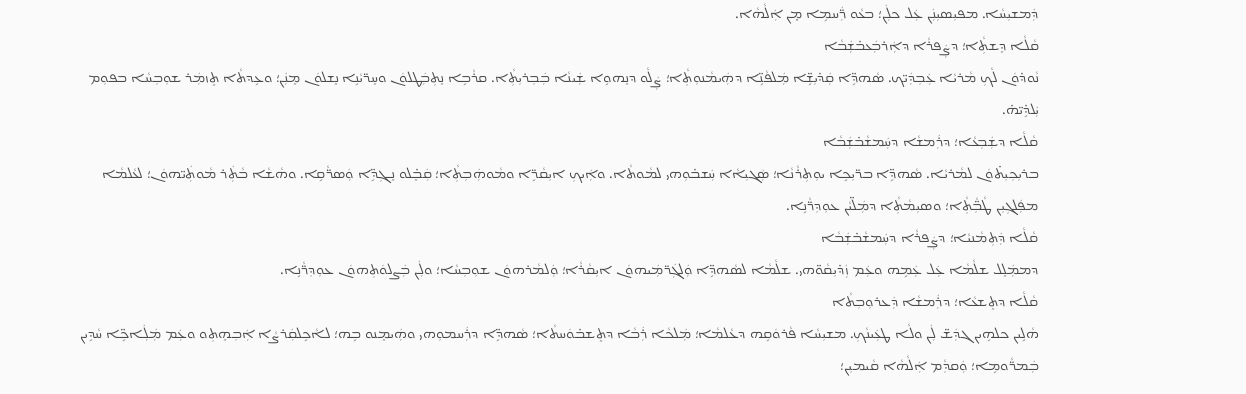ܕܲܡܫܝܼܚܵܐ. ܡܦܝܼܣܝܼܢܲܢ ܥܲܠ ܟܠܲܢ؛ ܒܥܵܘ ܪ̈ܲܚܡܹܐ ܡ̣ܢ ܐܲܠܵܗܵܐ.
ܩܵܠܵܐ ܕܸܫܬܼܵܐ؛ ܕܨܲܦܪܵܐ ܕܐܲܪܒܲܥܒ̇ܫܲܒܵܐ
ܢܵܘܕ̇ܘܿܢ ܠܵܟܼ ܡܵܪܝܵܐ ܥܲܒܼܕܲܝ̈ܟ. ܣܵܗܕܹ̈ܐ ܩܲܕ̇ܝܼܫܹ̈ܐ ܡܲܠܦܵܢܹ̈ܐ ܕܗܲܝܡܵܢܘܼܬܼܵܐ؛ ܨܲܠܵܘ ܕܢܸܗܘܹܐ ܫܲܝܢܵܐ ܒܲܒܼܪܝܼܬܼܵܐ. ܩܪܵܒܹܐ ܢܸܬܼܒܲܛܠܘܿܢ ܘܚܸܪ̈ܝܵܢܹܐ ܢܸܫܠܘܿܢ ܡܸܢܲܢ؛ ܘܥܹܕܬܵܐ ܬܸܙܡܲܪ ܫܘܼܒܼܚܵܐ ܒܦܘܼܡ ܝܲܠܕܹ̇ܝ̈ܗ̇.
ܩܵܠܵܐ ܕܫܲܒܼܥܵܐ؛ ܕܪܲܡܫܵܐ ܕܚܲܡܫܵܒ̇ܫܲܒܵܐ
ܒܪܝܼܟܼܝܼܬ̇ܘܿܢ ܠܡܵܪܝܵܐ. ܣܵܗܕܹ̈ܐ ܒܪ̈ܝܼܟܹܐ ܝܘܼܬܼܪܵܢܵܐ؛ ܣܲܓܝܼܐܵܐ ܚܲܫܒ̇ܘܼܗܝ ܠܡܵܘܬܵܐ. ܘܐܲܝܟܼ ܐܝܼܩܵܪܹ̈ܐ ܘܡܵܘܗܲܒܼܬܼܵܐ؛ ܩܲܒܸ̇ܠܘ ܢܸܓܼܕܹ̈ܐ ܘܲܣܪ̈ܵܩܹܐ. ܘܗܵܫܵܐ ܒܵܬܲܪ ܡܵܘܬܲܝ̈ܗܘܿܢ؛ ܠܥܵܠܡܵܐ ܡܦܲܠܓܼܝܼܢ ܛܵܒܼ̈ܵܬܼܵܐ؛ ܘܣܝܼܡܵܬܼܵܐ ܕܡܲܠ̈ܝܵܢ ܥܘܼܕܼܪ̈ܵܢܹܐ.
ܩܵܠܵܐ ܕܲܬܼܡܵܢܝܵܐ؛ ܕܨܲܦܪܵܐ ܕܚܲܡܫܵܒ̇ܫܲܒܵܐ
ܕܡܡܲܠܸܠ ܫܠܵܡܵܐ ܥܲܠ ܥܲܡܹܗ ܘܥܲܡ ܙܲܕ̇ܝܼܩܵܘ̈ܗܝ. ܫܠܵܡܵܐ ܠܣܵܗܕܹ̈ܐ ܘܲܠܓܲܪ̈ܡܲܝܗܘܿܢ ܐܝܼܩܵܪܵܐ؛ ܘܲܠܡܵܪܗܘܿܢ ܫܘܼܒܼܚܵܐ؛ ܘܠܲܢ ܒܲܨܠܘܿܬܼܗܘܿܢ ܥܘܼܕܼܪ̈ܵܢܹܐ.
ܩܵܠܵܐ ܕܬܸܫܥܵܐ؛ ܕܪܲܡܫܵܐ ܕܲܥܪܘܼܒܼܬܵܐ
ܗܵܠܹܝܢ ܟܠܗܹܝܢ ܓܕܲܫ̈ ܠܲܢ ܘܠܵܐ ܛܥܲܝܢܵܟܼ. ܡܫܝܼܚܵܐ ܦܵܪܘܿܩܹܗ ܕܥܵܠܡܵܐ؛ ܡܲܠܟܵܐ ܪܲܒܵܐ ܕܬܸܫܒ̇ܘܿܚܬܵܐ؛ ܣܵܗܕܹ̈ܐ ܕܪܲܚܡܘܼܗܝ ܘܗܲܝܡܸܢܘ ܒܹܗ؛ ܠܐܵܟܹܠܩܲܪܨܵܐ ܐܲܒܼܗܸܬܼܘ ܘܥܲܡ ܡܲܠܲܐܟܹ̈ܐ ܚܵܕܹܝܢ ܒܲܡܪ̈ܵܘܡܹܐ؛ ܘܲܩܕܼܵܡ ܐܲܠܵܗܵܐ ܩܵܝܡܝܼܢ؛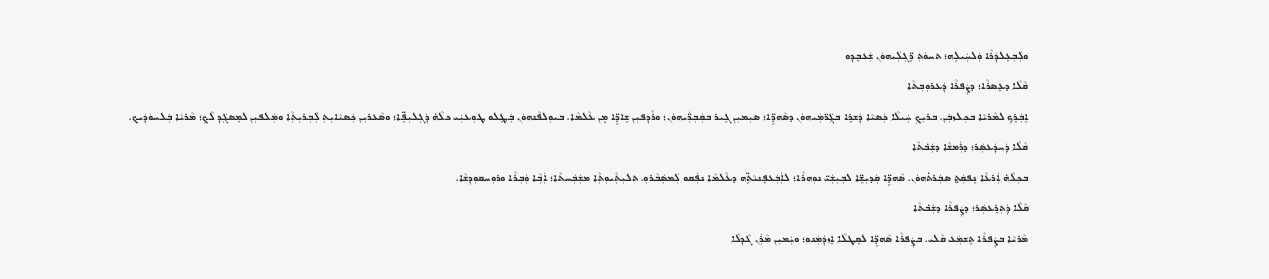ܘܠܲܒܼܥܸܠܕܲܪܵܐ ܘܲܠܚܲܝܠܹܗ؛ ܬܚܘܿܬܼ ܪܸ̈ܓܼܠܲܝܗܘܿܢ ܫܲܥܒܸܕܼܘ
ܩܵܠܵܐ ܕܥܸܣܪܵܐ؛ ܕܨܲܦܪܵܐ ܕܲܥܪܘܼܒܼܬܵܐ
ܐܹܒܲܪܸܟܼ ܠܡܵܪܝܵܐ ܒܟܼܠܙܒܲܢ. ܒܪܝܼܟܼ ܚܲܝܠܵܐ ܟܲܣܝܵܐ ܕܲܫܪܸܐ ܒܓܲܪ̈ܡܲܝܗܘܿܢ ܕܣܵܗܕܹ̈ܐ؛ ܣܝܼܡܝܼܢ ܓܹܝܪ ܒܩܲܒܼܪ̈ܲܝܗܘܿܢ؛ ܘܪܵܕܼܦܝܼܢ ܫܹܐܕܹ̈ܐ ܡ̣ܢ ܥܵܠܡܵܐ. ܒܝܘܼܠܦܵܢܗܘܿܢ ܒܲܛܸܠܘ ܛܘܼܥܝܲܝ ܟܠܵܗ̇ ܕܲܓܼܠܝܼܦܹ̈ܐ؛ ܘܣܵܥܪܝܼܢ ܟܲܣܝܵܐܝܼܬܼ ܠܲܒܼܪܝܼܬܼܵܐ ܘܡܲܠܦܝܼܢ ܠܡܸܣܓܲܕܼ ܠܵܟܼ؛ ܡܵܪܝܵܐ ܒܲܠܚܘܿܕܲܝܟ.
ܩܵܠܵܐ ܕܲܚܕܲܥܣܲܪ؛ ܕܪܲܡܫܵܐ ܕܫܲܒ̇ܬܵܐ
ܒܟܼܠܵܗ̇ ܐܲܪܥܵܐ ܢܸܦܩܲܬ̤ ܣܒܲܪܬ̇ܗܘܿܢ. ܣܵܗܕܹ̈ܐ ܩܲܕܝܼܫܹ̈ܐ ܠܒܼܝܼܫܲܝ̈ ܢܘܼܗܪܵܐ؛ ܠܐܲܒܲܥܦܸܢܝܵܬܹ̈ܗ ܕܥܵܠܡܵܐ ܢܦܲܩܘ ܠܲܡܣܲܒܵܪܘܼ. ܬܠܝܼܬܼܵܝܘܼܬܼܵܐ ܡܫܲܒܲܚܬܵܐ؛ ܐܲܒܼܵܐ ܘܲܒܼܪܵܐ ܘܪܘܼܚܩܘܼܕܼܫܵܐ.
ܩܵܠܵܐ ܕܲܬܼܪܸܥܣܲܪ؛ ܕܨܲܦܪܵܐ ܕܫܲܒ̇ܬܵܐ
ܡܵܪܝܵܐ ܒܨܲܦܪܵܐ ܬܸܫܡܲܥ ܩܵܠܝ. ܒܨܲܦܪܵܐ ܣܵܗܕܹ̈ܐ ܠܩܸܛܠܵܐ ܐܸܙܕܲܡܲܢܘ؛ ܘܝܲܡܝܼܢ ܡܵܪܲܢ ܓܵܕܼܠܵܐ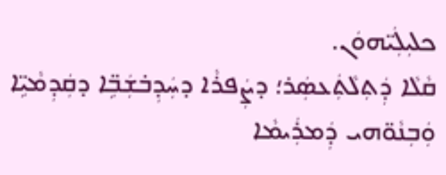ܟܠܝܼܠܲܝ̈ܗܘܿܢ.
ܩܵܠܵܐ ܕܲܬܼܠܵܬܲܥܣܲܪ؛ ܕܨܲܦܪܵܐ ܕܚܲܕܼܒ̇ܫܲܒܹ̈ܐ ܕܩܲܕܼܡܵܝܹ̈ܐ
ܘܲܒܼܢܵܘ̈ܗܝ ܕܲܡܪܲܝܡܵܐ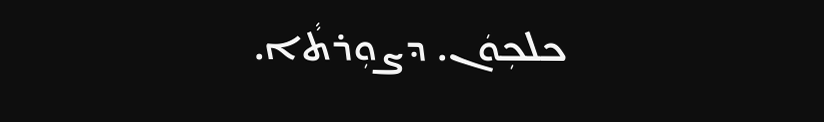ܟܠܟܼܘܿܢ. ܕܨܘܼܪܬܵܐ.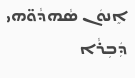ܐܸܢܘܿܢ ܣܵܗܕܵܘ̈ܗܝ ܕܲܒܼܪܵܐ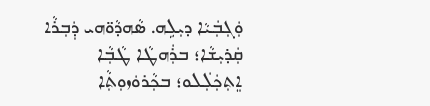ܘܲܓܼܒܲܝܵܐ ܕܝܼܠܹܗ. ܣܵܗܕܵܘ̈ܗܝ ܕܲܒܼܪܵܐ ܩܲܕ̇ܝܼܫܵܐ؛ ܒܪܲܗܛܵܐ ܛܵܒܼܵܐ ܐܸܬܼܟܲܠܲܠܘ؛ ܒܟܼܵܪܘܿܙܘܼܬܼܵܐ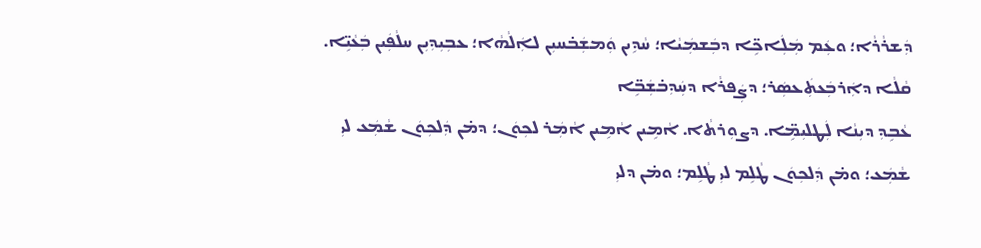ܕܲܫܪܵܪܵܐ؛ ܘܥܲܡ ܡܲܠܲܐܟܹ̈ܐ ܕܒܲܫܡܲܝܵܐ؛ ܚܵܕܹܝܢ ܘܲܡܫܲܒ̇ܚܝܼܢ ܠܐܲܠܵܗܵܐ؛ ܥܒܼܝܼܕܼܝܼܢ ܚܠܵܦܲܝܢ ܒܲܥܵܝܹ̈ܐ.
ܩܵܠܵܐ ܕܐܲܪܒܲܥܬܲܥܣܲܪ؛ ܕܨܲܦܪܵܐ ܕܚܲܕܼܒ̇ܫܲܒܹ̈ܐ
ܥܵܒܹܕܼ ܕܝܼܢܵܐ ܠܲܛܠܝܼܡܹ̈ܐ. ܕܨܘܼܪܬܵܐ. ܐܵܡܹܝܢ ܐܵܡܹܝܢ ܐܵܡܲܪ ܠܟܼܘܿܢ؛ ܕܡ̇ܢ ܕܲܠܟܼܘܿܢ ܫܵܡܲܥ ܠܝܼ ܫܵܡܲܥ؛ ܘܡ̇ܢ ܕܲܠܟܼܘܿܢ ܛܵܠܹܡ ܠܝܼ ܛܵܠܹܡ؛ ܘܡ̇ܢ ܕܠܝܼ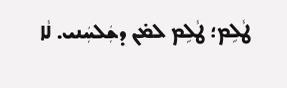ܛܵܠܹܡ؛ ܛܵܠܹܡ ܠܡ̇ܢ ܕܫܲܠܚܲܢܝ. ܠܵܐ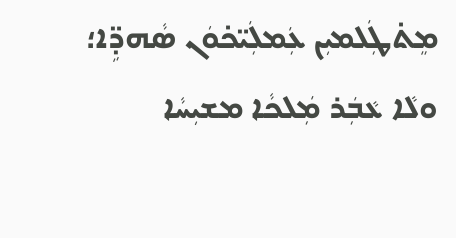ܡܸܬ̇ܛܲܠܡܝܼܢ ܥܲܡܠܲܝ̈ܟ̇ܘܿܢ ܣܵܗܕܹ̈ܐ؛ ܘܠܵܐ ܥܵܒܲܪ ܡܲܠܟܵܐ ܡܫܝܼܚܵܐ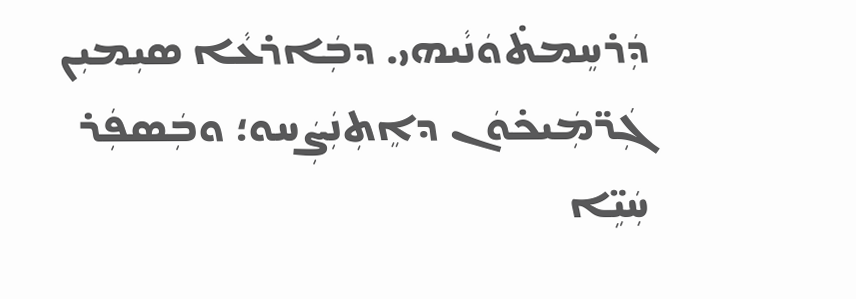ܕܲܪܚܸܡܬ̇ܘܿܢܵܝܗܝ. ܕܒܲܐܪܥܵܐ ܣܝܼܡܝܼܢ ܓܲܪ̈ܡܲܝܟ̇ܘܿܢ ܕܐܸܬܼܢܲܨܲܚܘ؛ ܘܒܲܣܦܲܪ ܚܲܝܹ̈ܐ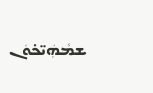ܫܡܵܗܲܝ̈ܟ̇ܘܿܢ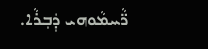ܪ̈ܵܚܡܵܘܗܝ ܕܲܒܼܪܵܐ.